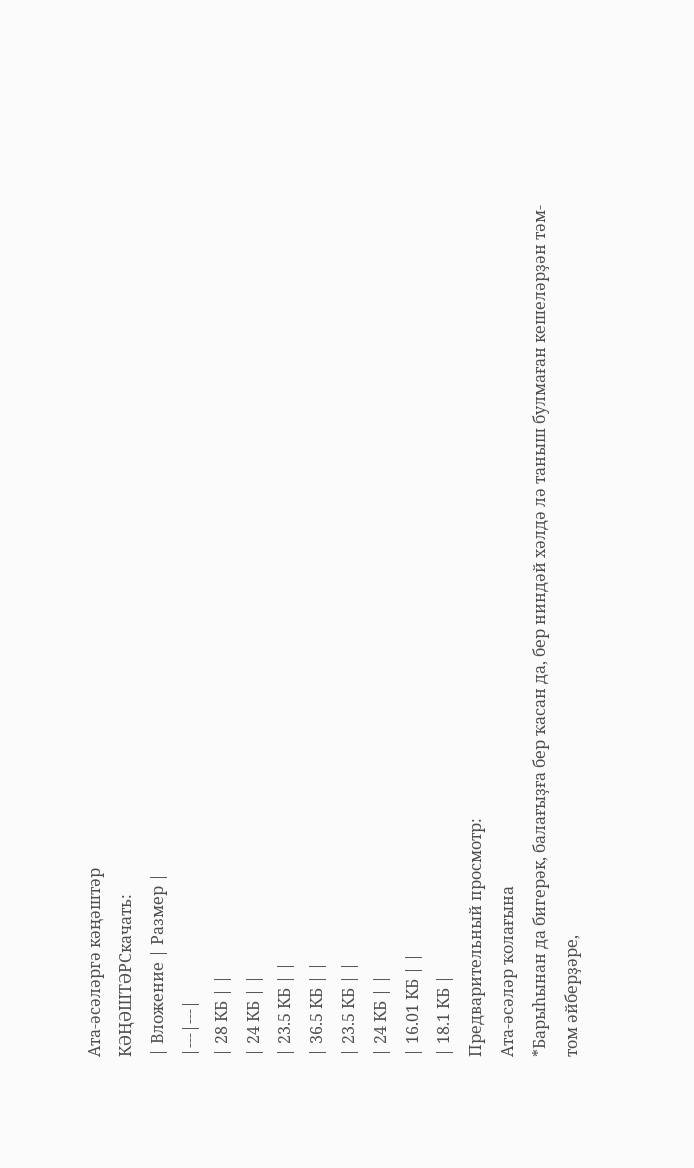Ата-әсәләргә кәңәштәр
КӘҢӘШТӘРСкачать:
| Вложение | Размер |
|---|---|
| 28 КБ | |
| 24 КБ | |
| 23.5 КБ | |
| 36.5 КБ | |
| 23.5 КБ | |
| 24 КБ | |
| 16.01 КБ | |
| 18.1 КБ |
Предварительный просмотр:
Ата-әсәләр ҡолағына
*Барыһынан да бигерәк, балағыҙға бер ҡасан да, бер ниндәй хәлдә лә таныш булмаған кешеләрҙән тәм-том әйберҙәре,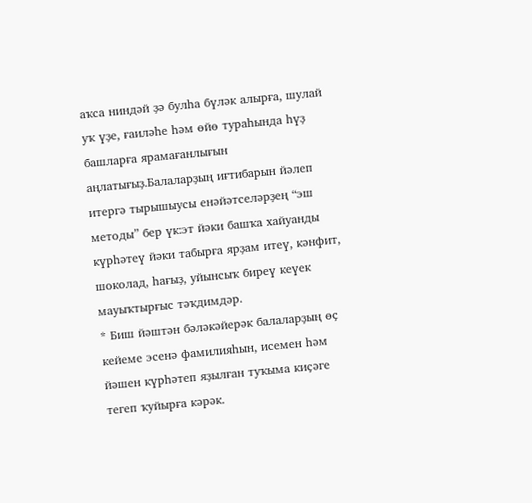аҡса ниндәй ҙә булһа бүләк алырға, шулай уҡ үҙе, ғаиләһе һәм өйө тураһында һүҙ башларға ярамағанлығын аңлатығыҙ.Балаларҙың иғтибарын йәлеп итергә тырышыусы енәйәтселәрҙең “эш методы” бер үк:эт йәки башҡа хайуанды күрһәтеү йәки табырға ярҙам итеү, кәнфит, шоколад, һағыҙ, уйынсыҡ биреү кеүек мауыҡтырғыс тәҡдимдәр.
* Биш йәштән бәләкәйерәк балаларҙың өҫ кейеме эсенә фамилияһын, исемен һәм йәшен күрһәтеп яҙылған туҡыма киҫәге тегеп ҡуйырға кәрәк.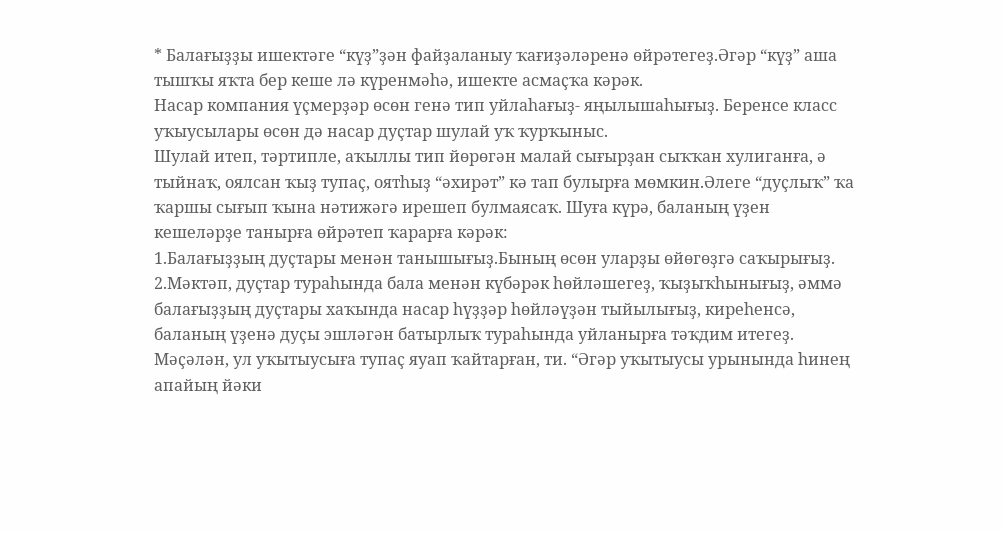* Балағыҙҙы ишектәге “күҙ”ҙән файҙаланыу ҡағиҙәләренә өйрәтегеҙ.Әгәр “күҙ” аша тышҡы яҡта бер кеше лә күренмәһә, ишекте асмаҫҡа кәрәк.
Насар компания үҫмерҙәр өсөн генә тип уйлаһағыҙ- яңылышаһығыҙ. Беренсе класс уҡыусылары өсөн дә насар дуҫтар шулай уҡ ҡурҡыныс.
Шулай итеп, тәртипле, аҡыллы тип йөрөгән малай сығырҙан сыҡҡан хулиганға, ә тыйнаҡ, оялсан ҡыҙ тупаҫ, оятһыҙ “әхирәт” кә тап булырға мөмкин.Әлеге “дуҫлыҡ” ҡа ҡаршы сығып ҡына нәтижәгә ирешеп булмаясаҡ. Шуға күрә, баланың үҙен кешеләрҙе танырға өйрәтеп ҡарарға кәрәк:
1.Балағыҙҙың дуҫтары менән танышығыҙ.Бының өсөн уларҙы өйөгөҙгә саҡырығыҙ.
2.Мәктәп, дуҫтар тураһында бала менән күбәрәк һөйләшегеҙ, ҡыҙыҡһынығыҙ, әммә балағыҙҙың дуҫтары хаҡында насар һүҙҙәр һөйләүҙән тыйылығыҙ, киреһенсә, баланың үҙенә дуҫы эшләгән батырлыҡ тураһында уйланырға тәҡдим итегеҙ. Мәҫәлән, ул уҡытыусыға тупаҫ яуап ҡайтарған, ти. “Әгәр уҡытыусы урынында һинең апайың йәки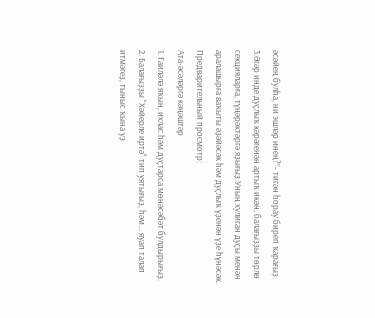әсәйең булһа, ни эшләр инең?”- тигән һорау биреп ҡарағыҙ.
3.Әгәр инде дуҫлыҡ кәрәгенән артыҡ икән, балағыҙҙы төрлө секцияларға, түңәрәктәргә яҙығыҙ.Уның хулиган дуҫы менән аралашырға ваҡыты әҙәйәсәк һәм дуҫлыҡ үҙенән үҙе һүнәсәк.
Предварительный просмотр:
Ата-әсәләргә кәңәштәр
1. Ғаиләлә яҡын, ихлас һәм дуҫтарса мөнәсәбәт булдырығыҙ.
2. Балағыҙҙы "Хәйерле иртә" тип уятығыҙ, һәм... яуап талап итмәгеҙ, тыныс ҡына уҙ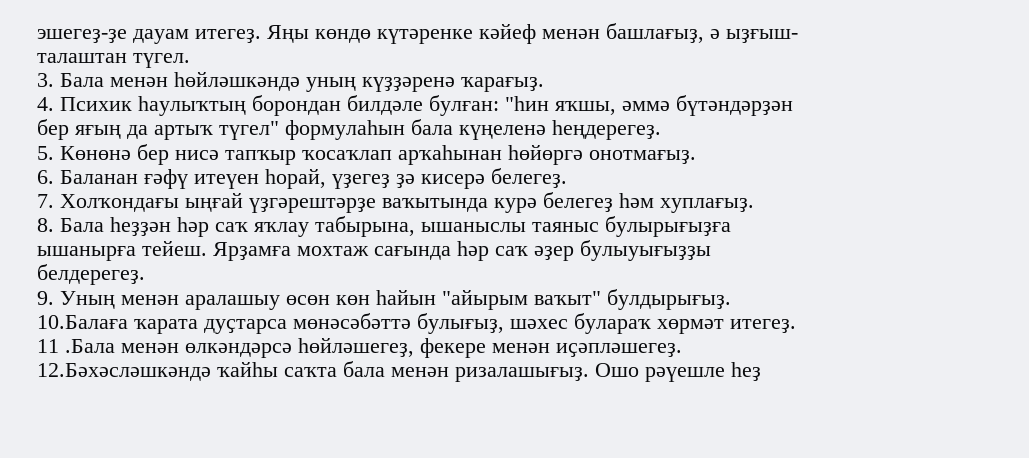эшегеҙ-ҙе дауам итегеҙ. Яңы көндө күтәренке кәйеф менән башлағыҙ, ә ыҙғыш-талаштан түгел.
3. Бала менән һөйләшкәндә уның күҙҙәренә ҡарағыҙ.
4. Психик һаулыҡтың борондан билдәле булған: "һин яҡшы, әммә бүтәндәрҙән бер яғың да артыҡ түгел" формулаһын бала күңеленә һеңдерегеҙ.
5. Көнөнә бер нисә тапҡыр ҡосаҡлап арҡаһынан һөйөргә онотмағыҙ.
6. Баланан ғәфү итеүен һорай, үҙегеҙ ҙә кисерә белегеҙ.
7. Холҡондағы ыңғай үҙгәрештәрҙе ваҡытында курә белегеҙ һәм хуплағыҙ.
8. Бала һеҙҙән һәр саҡ яҡлау табырына, ышаныслы таяныс булырығыҙға ышанырға тейеш. Ярҙамға мохтаж сағында һәр саҡ әҙер булыуығыҙҙы белдерегеҙ.
9. Уның менән аралашыу өсөн көн һайын "айырым ваҡыт" булдырығыҙ.
10.Балаға ҡарата дуҫтарса мөнәсәбәттә булығыҙ, шәхес булараҡ хөрмәт итегеҙ.
11 .Бала менән өлкәндәрсә һөйләшегеҙ, фекере менән иҫәпләшегеҙ.
12.Бәхәсләшкәндә ҡайһы саҡта бала менән ризалашығыҙ. Ошо рәүешле һеҙ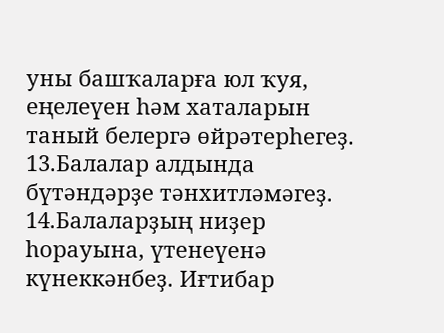уны башҡаларға юл ҡуя, еңелеүен һәм хаталарын таный белергә өйрәтерһегеҙ.
13.Балалар алдында бүтәндәрҙе тәнхитләмәгеҙ.
14.Балаларҙың ниҙер һорауына, үтенеүенә күнеккәнбеҙ. Иғтибар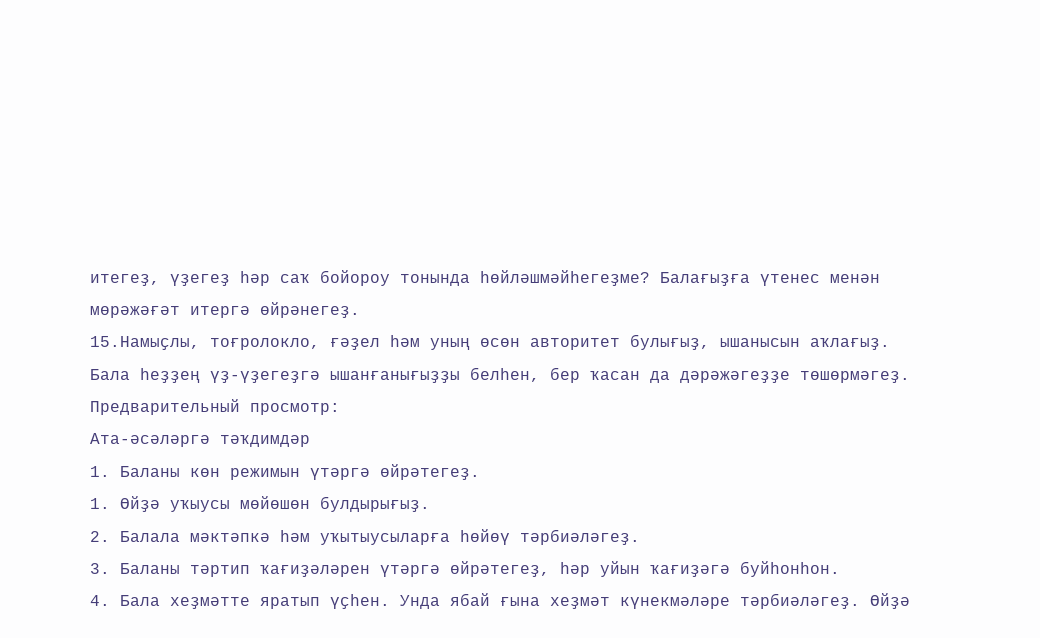итегеҙ, үҙегеҙ һәр саҡ бойороу тонында һөйләшмәйһегеҙме? Балағыҙға үтенес менән мөрәжәғәт итергә өйрәнегеҙ.
15.Намыҫлы, тоғролокло, ғәҙел һәм уның өсөн авторитет булығыҙ, ышанысын аҡлағыҙ.
Бала һеҙҙең үҙ-үҙегеҙгә ышанғанығыҙҙы белһен, бер ҡасан да дәрәжәгеҙҙе төшөрмәгеҙ.
Предварительный просмотр:
Ата-әсәләргә тәҡдимдәр
1. Баланы көн режимын үтәргә өйрәтегеҙ.
1. Өйҙә уҡыусы мөйөшөн булдырығыҙ.
2. Балала мәктәпкә һәм уҡытыусыларға һөйөү тәрбиәләгеҙ.
3. Баланы тәртип ҡағиҙәләрен үтәргә өйрәтегеҙ, һәр уйын ҡағиҙәгә буйһонһон.
4. Бала хеҙмәтте яратып үҫһен. Унда ябай ғына хеҙмәт күнекмәләре тәрбиәләгеҙ. Өйҙә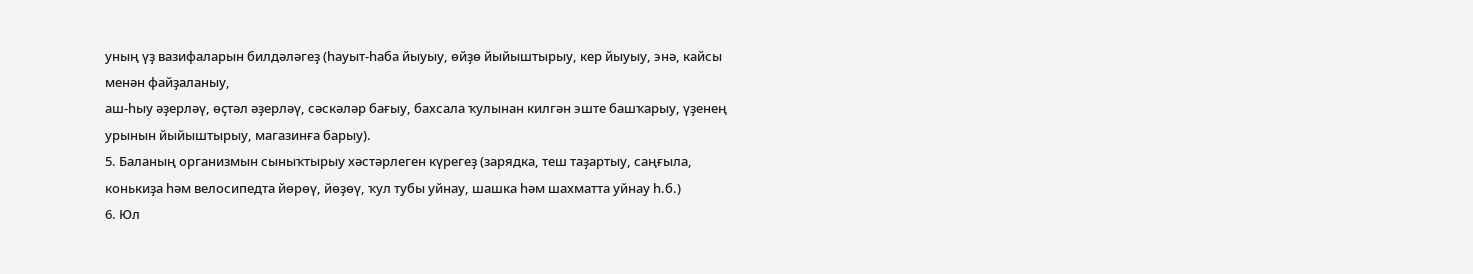уның үҙ вазифаларын билдәләгеҙ (һауыт-һаба йыуыу, өйҙө йыйыштырыу, кер йыуыу, энә, кайсы менән файҙаланыу,
аш-һыу әҙерләү, өҫтәл әҙерләү, сәскәләр бағыу, бахсала ҡулынан килгән эште башҡарыу, үҙенең урынын йыйыштырыу, магазинға барыу).
5. Баланың организмын сыныҡтырыу хәстәрлеген күрегеҙ (зарядка, теш таҙартыу, саңғыла, конькиҙа һәм велосипедта йөрөү, йөҙөү, ҡул тубы уйнау, шашка һәм шахматта уйнау һ.б.)
6. Юл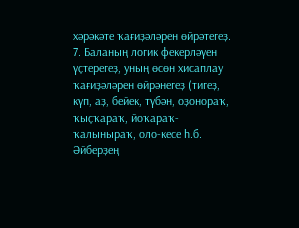хәрәкәте ҡағиҙәләрен өйрәтегеҙ.
7. Баланың логик фекерләүен үҫтерегеҙ, уның өсөн хисаплау ҡағиҙәләрен өйрәнегеҙ (тигеҙ, күп, аҙ, бейек, түбән, оҙонораҡ, ҡыҫҡараҡ, йоҡараҡ-ҡалыныраҡ, оло-кесе һ.б. Әйберҙең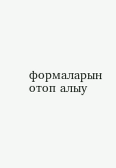формаларын отоп алыу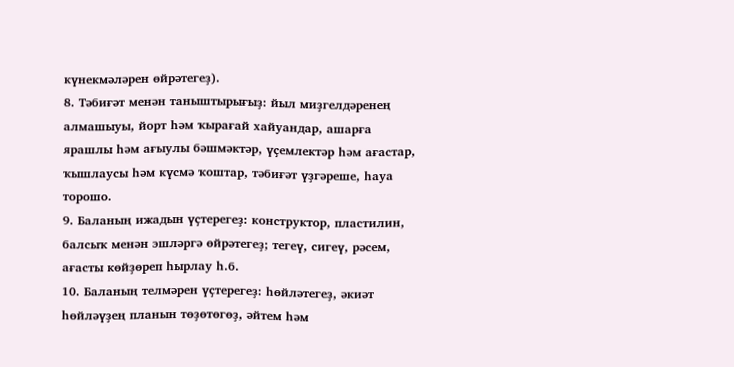күнекмәләрен өйрәтегеҙ).
8. Тәбиғәт менән таныштырығыҙ: йыл миҙгелдәренең алмашыуы, йорт һәм ҡырағай хайуандар, ашарға ярашлы һәм ағыулы бәшмәктәр, үҫемлектәр һәм ағастар, ҡышлаусы һәм күсмә ҡоштар, тәбиғәт үҙгәреше, һауа торошо.
9. Баланың ижадын үҫтерегеҙ: конструктор, пластилин, балсыҡ менән эшләргә өйрәтегеҙ; тегеү, сигеү, рәсем, ағасты көйҙөреп һырлау һ.б.
10. Баланың телмәрен үҫтерегеҙ: һөйләтегеҙ, әкиәт һөйләүҙең планын төҙөтөгөҙ, әйтем һәм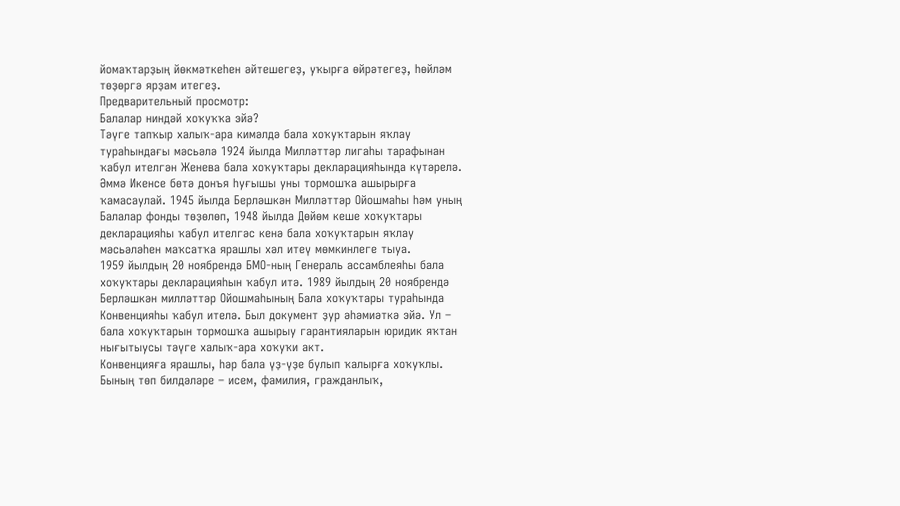йомаҡтарҙың йөкмәткеһен әйтешегеҙ, уҡырға өйрәтегеҙ, һөйләм төҙөргә ярҙам итегеҙ.
Предварительный просмотр:
Балалар ниндәй хоҡуҡҡа эйә?
Тәүге тапҡыр халыҡ-ара кимәлдә бала хоҡуҡтарын яҡлау тураһындағы мәсьәлә 1924 йылда Милләттәр лигаһы тарафынан ҡабул ителгән Женева бала хоҡуҡтары декларацияһында күтәрелә. Әммә Икенсе бөтә донъя һуғышы уны тормошҡа ашырырға ҡамасаулай. 1945 йылда Берләшкән Милләттәр Ойошмаһы һәм уның Балалар фонды төҙөлөп, 1948 йылда Дөйөм кеше хоҡуҡтары декларацияһы ҡабул ителгәс кенә бала хоҡуҡтарын яҡлау мәсьәләһен маҡсатҡа ярашлы хәл итеү мөмкинлеге тыуа.
1959 йылдың 20 ноябрендә БМО-ның Генераль ассамблеяһы бала хоҡуҡтары декларацияһын ҡабул итә. 1989 йылдың 20 ноябрендә Берләшкән милләттәр Ойошмаһының Бала хоҡуҡтары тураһында Конвенцияһы ҡабул ителә. Был документ ҙур әһәмиәткә эйә. Ул – бала хоҡуҡтарын тормошҡа ашырыу гарантияларын юридик яҡтан нығытыусы тәүге халыҡ-ара хоҡуҡи акт.
Конвенцияға ярашлы, һәр бала үҙ-үҙе булып ҡалырға хоҡуҡлы. Бының төп билдәләре – исем, фамилия, гражданлыҡ,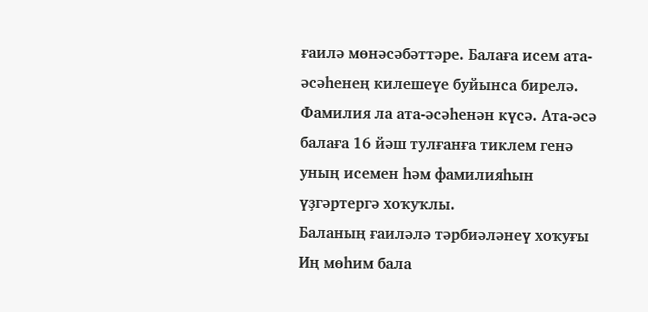ғаилә мөнәсәбәттәре. Балаға исем ата-әсәһенең килешеүе буйынса бирелә. Фамилия ла ата-әсәһенән күсә. Ата-әсә балаға 16 йәш тулғанға тиклем генә уның исемен һәм фамилияһын үҙгәртергә хоҡуҡлы.
Баланың ғаиләлә тәрбиәләнеү хоҡуғы
Иң мөһим бала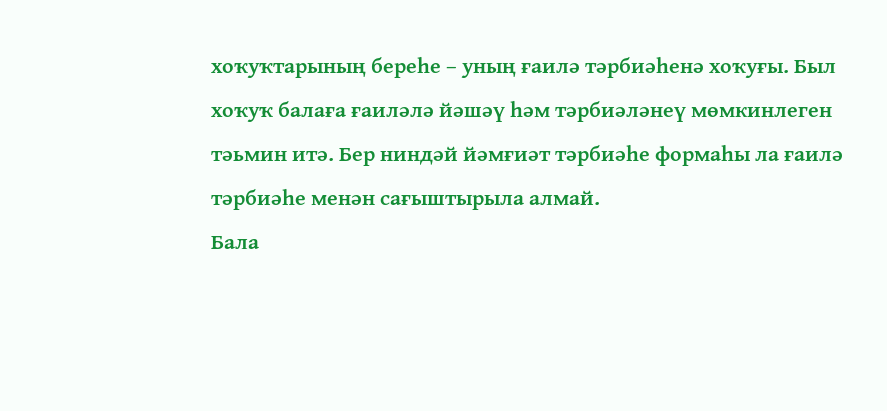хоҡуҡтарының береһе – уның ғаилә тәрбиәһенә хоҡуғы. Был хоҡуҡ балаға ғаиләлә йәшәү һәм тәрбиәләнеү мөмкинлеген тәьмин итә. Бер ниндәй йәмғиәт тәрбиәһе формаһы ла ғаилә тәрбиәһе менән сағыштырыла алмай.
Бала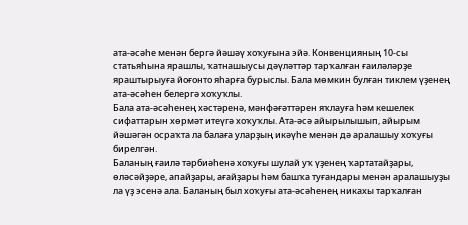ата-әсәһе менән бергә йәшәү хоҡуғына эйә. Конвенцияның 10-сы статьяһына ярашлы, ҡатнашыусы дәүләттәр тарҡалған ғаиләләрҙе яраштырыуға йоғонто яһарға бурыслы. Бала мөмкин булған тиклем үҙенең ата-әсәһен белергә хоҡуҡлы.
Бала ата-әсәһенең хәстәренә, мәнфәғәттәрен яҡлауға һәм кешелек сифаттарын хөрмәт итеүгә хоҡуҡлы. Ата-әсә айырылышып, айырым йәшәгән осраҡта ла балаға уларҙың икәүһе менән дә аралашыу хоҡуғы бирелгән.
Баланың ғаилә тәрбиәһенә хоҡуғы шулай уҡ үҙенең ҡартатайҙары, өләсәйҙәре, апайҙары, ағайҙары һәм башҡа туғандары менән аралашыуҙы ла үҙ эсенә ала. Баланың был хоҡуғы ата-әсәһенең никахы тарҡалған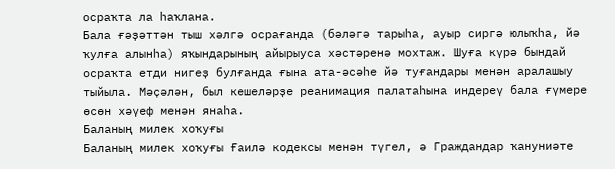осраҡта ла һаҡлана.
Бала ғәҙәттән тыш хәлгә осрағанда (бәләгә тарыһа, ауыр сиргә юлыҡһа, йә ҡулға алынһа) яҡындарының айырыуса хәстәренә мохтаж. Шуға күрә бындай осраҡта етди нигеҙ булғанда ғына ата-әсәһе йә туғандары менән аралашыу тыйыла. Мәҫәлән, был кешеләрҙе реанимация палатаһына индереү бала ғүмере өсөн хәүеф менән янаһа.
Баланың милек хоҡуғы
Баланың милек хоҡуғы Ғаилә кодексы менән түгел, ә Граждандар ҡануниәте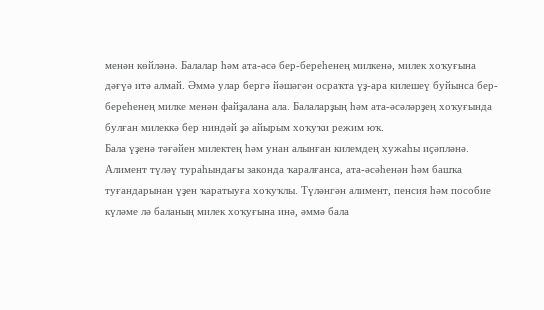менән көйләнә. Балалар һәм ата-әсә бер-береһенең милкенә, милек хоҡуғына дәғүә итә алмай. Әммә улар бергә йәшәгән осраҡта үҙ-ара килешеү буйынса бер-береһенең милке менән файҙалана ала. Балаларҙың һәм ата-әсәләрҙең хоҡуғында булған милеккә бер ниндәй ҙә айырым хоҡуҡи режим юҡ.
Бала үҙенә тәғәйен милектең һәм унан алынған килемдең хужаһы иҫәпләнә. Алимент түләү тураһындағы законда ҡаралғанса, ата-әсәһенән һәм башҡа туғандарынан үҙен ҡаратыуға хоҡуҡлы. Түләнгән алимент, пенсия һәм пособие күләме лә баланың милек хоҡуғына инә, әммә бала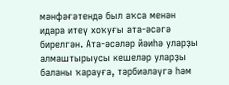мәнфәғәтендә был аҡса менән идара итеү хоҡуғы ата-әсәгә бирелгән. Ата-әсәләр йәиһә уларҙы алмаштырыусы кешеләр уларҙы баланы ҡарауға, тәрбиәләүгә һәм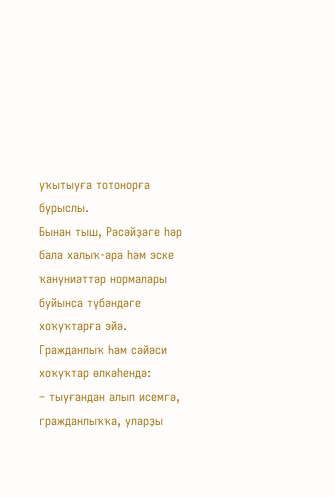уҡытыуға тотонорға бурыслы.
Бынан тыш, Рәсәйҙәге һәр бала халыҡ-ара һәм эске ҡануниәттәр нормалары буйынса түбәндәге хоҡуҡтарға эйә.
Гражданлыҡ Һам сәйәси хоҡуҡтар өлкәһендә:
– тыуғандан алып исемгә, гражданлыҡҡа, уларҙы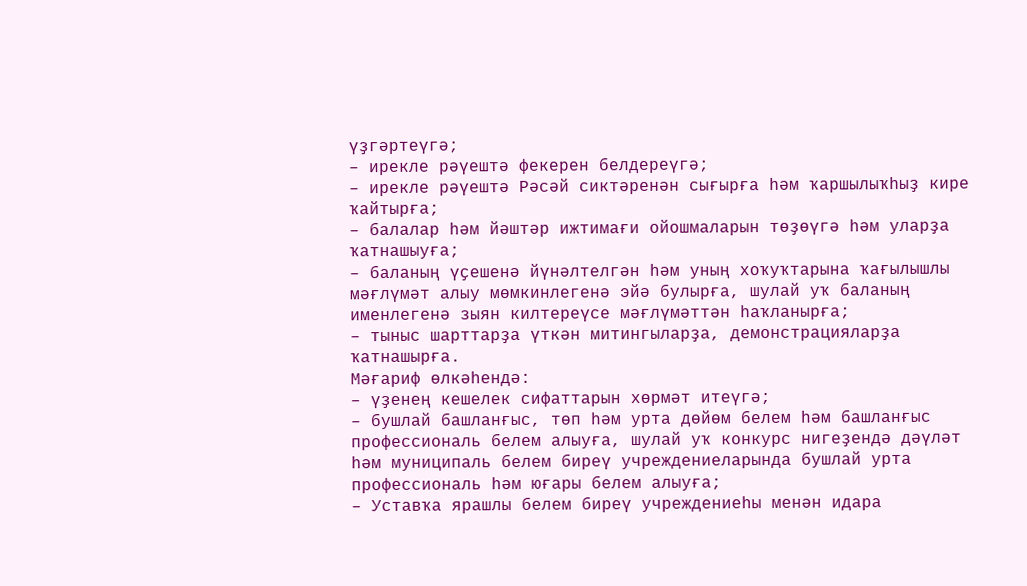үҙгәртеүгә;
– ирекле рәүештә фекерен белдереүгә;
– ирекле рәүештә Рәсәй сиктәренән сығырға һәм ҡаршылыҡһыҙ кире ҡайтырға;
– балалар һәм йәштәр ижтимағи ойошмаларын төҙөүгә һәм уларҙа ҡатнашыуға;
– баланың үҫешенә йүнәлтелгән һәм уның хоҡуҡтарына ҡағылышлы мәғлүмәт алыу мөмкинлегенә эйә булырға, шулай уҡ баланың именлегенә зыян килтереүсе мәғлүмәттән һаҡланырға;
– тыныс шарттарҙа үткән митингыларҙа, демонстрацияларҙа ҡатнашырға.
Мәғариф өлкәһендә:
– үҙенең кешелек сифаттарын хөрмәт итеүгә;
– бушлай башланғыс, төп һәм урта дөйөм белем һәм башланғыс профессиональ белем алыуға, шулай уҡ конкурс нигеҙендә дәүләт һәм муниципаль белем биреү учреждениеларында бушлай урта профессиональ һәм юғары белем алыуға;
– Уставҡа ярашлы белем биреү учреждениеһы менән идара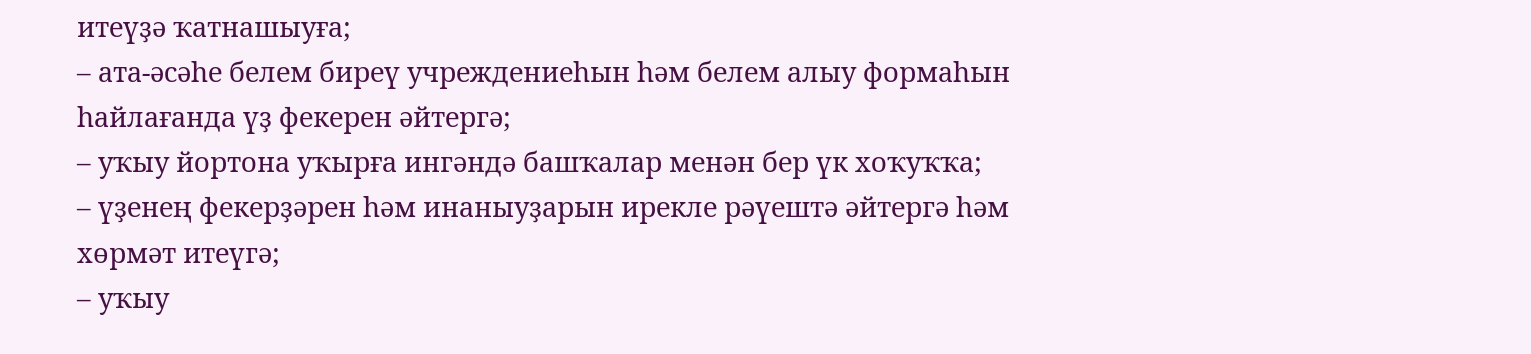итеүҙә ҡатнашыуға;
– ата-әсәһе белем биреү учреждениеһын һәм белем алыу формаһын һайлағанда үҙ фекерен әйтергә;
– уҡыу йортона уҡырға ингәндә башҡалар менән бер үк хоҡуҡҡа;
– үҙенең фекерҙәрен һәм инаныуҙарын ирекле рәүештә әйтергә һәм хөрмәт итеүгә;
– уҡыу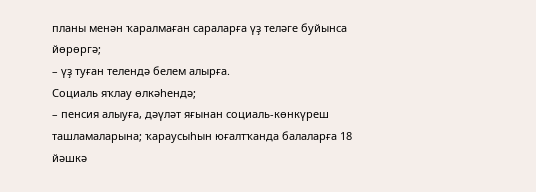планы менән ҡаралмаған сараларға үҙ теләге буйынса йөрөргә;
– үҙ туған телендә белем алырға.
Социаль яҡлау өлкәһендә;
– пенсия алыуға, дәүләт яғынан социаль-көнкүреш ташламаларына; ҡараусыһын юғалтҡанда балаларға 18 йәшкә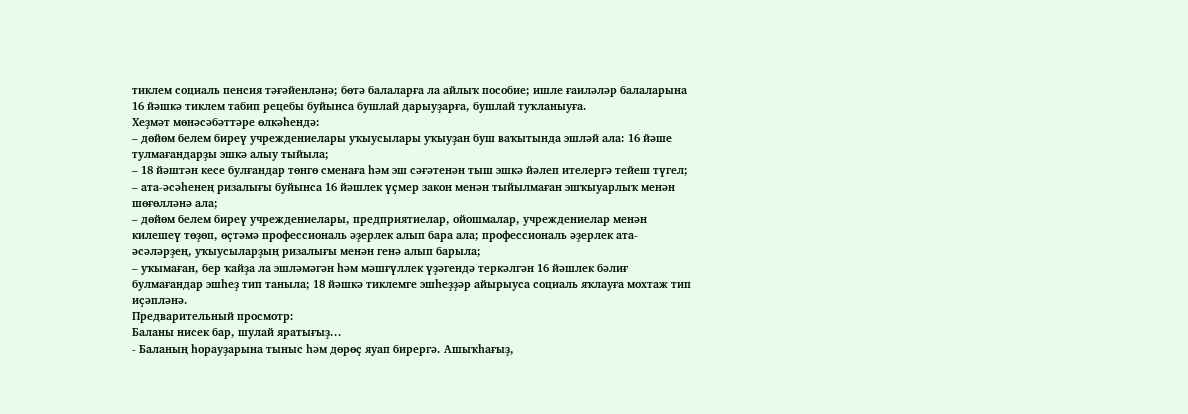тиклем социаль пенсия тәғәйенләнә; бөтә балаларға ла айлыҡ пособие; ишле ғаиләләр балаларына 16 йәшкә тиклем табип рецебы буйынса бушлай дарыуҙарға, бушлай туҡланыуға.
Хеҙмәт мөнәсәбәттәре өлкәһендә:
– дөйөм белем биреү учреждениелары уҡыусылары уҡыуҙан буш ваҡытында эшләй ала: 16 йәше тулмағандарҙы эшкә алыу тыйыла;
– 18 йәштән кесе булғандар төнгө сменаға һәм эш сәғәтенән тыш эшкә йәлеп ителергә тейеш түгел;
– ата-әсәһенең ризалығы буйынса 16 йәшлек үҫмер закон менән тыйылмаған эшҡыуарлыҡ менән шөғөлләнә ала;
– дөйөм белем биреү учреждениелары, предприятиелар, ойошмалар, учреждениелар менән килешеү төҙөп, өҫтәмә профессиональ әҙерлек алып бара ала; профессиональ әҙерлек ата-әсәләрҙең, уҡыусыларҙың ризалығы менән генә алып барыла;
– уҡымаған, бер ҡайҙа ла эшләмәгән һәм мәшғүллек үҙәгендә теркәлгән 16 йәшлек бәлиғ булмағандар эшһеҙ тип таныла; 18 йәшкә тиклемге эшһеҙҙәр айырыуса социаль яҡлауға мохтаж тип иҫәпләнә.
Предварительный просмотр:
Баланы нисек бар, шулай яратығыҙ...
- Баланың һорауҙарына тыныс һәм дөрөҫ яуап бирергә. Ашыҡһағыҙ,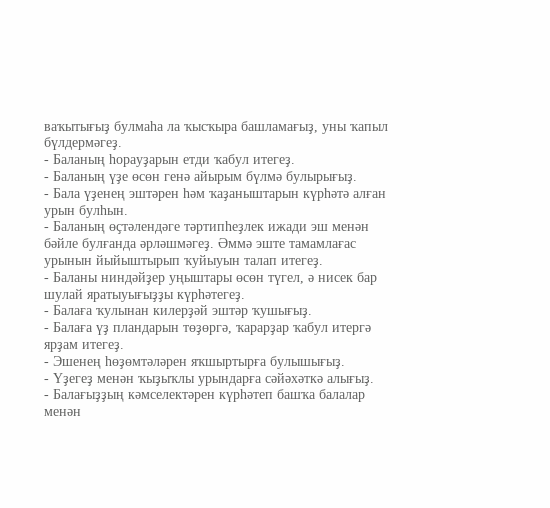ваҡытығыҙ булмаһа ла ҡысҡыра башламағыҙ, уны ҡапыл бүлдермәгеҙ.
- Баланың һорауҙарын етди ҡабул итегеҙ.
- Баланың үҙе өсөн генә айырым бүлмә булырығыҙ.
- Бала үҙенең эштәрен һәм ҡаҙаныштарын күрһәтә алған урын булһын.
- Баланың өҫтәлендәге тәртипһеҙлек ижади эш менән бәйле булғанда әрләшмәгеҙ. Әммә эште тамамлағас урынын йыйыштырып ҡуйыуын талап итегеҙ.
- Баланы ниндәйҙер уңыштары өсөн түгел, ә нисек бар шулай яратыуығыҙҙы күрһәтегеҙ.
- Балаға ҡулынан килерҙәй эштәр ҡушығыҙ.
- Балаға үҙ пландарын төҙөргә, ҡарарҙар ҡабул итергә ярҙам итегеҙ.
- Эшенең һөҙөмтәләрен яҡшыртырға булышығыҙ.
- Үҙегеҙ менән ҡыҙыҡлы урындарға сәйәхәткә алығыҙ.
- Балағыҙҙың кәмселектәрен күрһәтеп башҡа балалар менән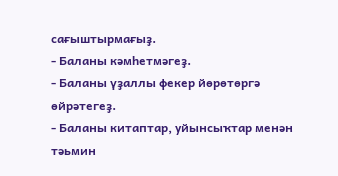сағыштырмағыҙ.
- Баланы кәмһетмәгеҙ.
- Баланы үҙаллы фекер йөрөтөргә өйрәтегеҙ.
- Баланы китаптар, уйынсыҡтар менән тәьмин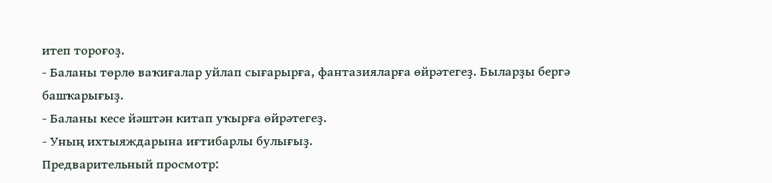итеп тороғоҙ.
- Баланы төрлө ваҡиғалар уйлап сығарырға, фантазияларға өйрәтегеҙ. Быларҙы бергә башҡарығыҙ.
- Баланы кесе йәштән китап уҡырға өйрәтегеҙ.
- Уның ихтыяждарына иғтибарлы булығыҙ.
Предварительный просмотр: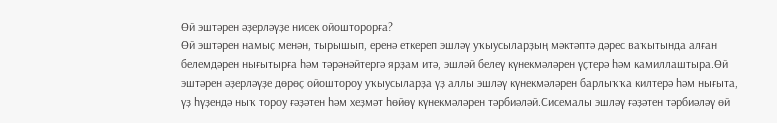Өй эштәрен әҙерләүҙе нисек ойошторорға?
Өй эштәрен намыҫ менән, тырышып, еренә еткереп эшләү уҡыусыларҙың мәктәптә дәрес ваҡытында алған белемдәрен нығытырға һәм тәрәнәйтергә ярҙам итә, эшләй белеү күнекмәләрен үҫтерә һәм камиллаштыра.Өй эштәрен әҙерләүҙе дөрөҫ ойоштороу уҡыусыларҙа үҙ аллы эшләү күнекмәләрен барлыҡҡа килтерә һәм нығыта, үҙ һүҙендә ныҡ тороу ғәҙәтен һәм хеҙмәт һөйөү күнекмәләрен тәрбиәләй.Сисемалы эшләү ғәҙәтен тәрбиәләү өй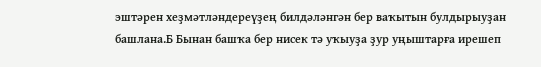эштәрен хеҙмәтләндереүҙең билдәләнгән бер ваҡытын булдырыуҙан башлана.Б Бынан башҡа бер нисек тә уҡыуҙа ҙур уңыштарға ирешеп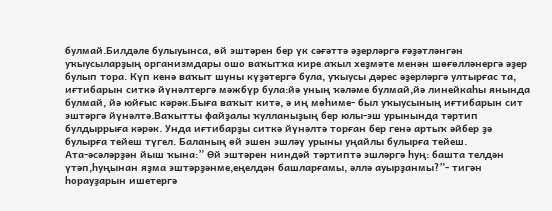булмай.Билдәле булыуынса, өй эштәрен бер үк сәғәттә әҙерләргә ғәҙәтләнгән уҡыусыларҙың организмдары ошо ваҡытҡа кире аҡыл хеҙмәте менән шөғөлләнергә әҙер булып тора. Күп кенә ваҡыт шуны күҙәтергә була, уҡыусы дәрес әҙерләргә ултырғас та, иғтибарын ситкә йүнәлтергә мәжбүр була:йә уның ҡәләме булмай,йә линейкаһы янында булмай, йә юйғыс кәрәк.Быға ваҡыт китә, ә иң мөһиме- был уҡыусының иғтибарын сит эштәргә йүнәлтә.Ваҡытты файҙалы ҡулланыҙың бер юлы-эш урынында тәртип булдыррыға кәрәк. Унда иғтибарҙы ситкә йүнәлтә торған бер генә артыҡ әйбер ҙә булырға тейеш түгел. Баланың өй эшен эшләү урыны уңайлы булырға тейеш.
Ата-әсәләрҙән йыш ҡына:” Өй эштәрен ниндәй тәртиптә эшләргә һуң: башта телдән үтәп,һуңынан яҙма эштәрҙәнме,еңелдән башларғамы, әллә ауырҙанмы?”- тигән һорауҙарын ишетергә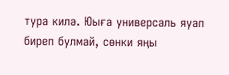тура килә. Юыға универсаль яуап биреп булмай, сөнки яңы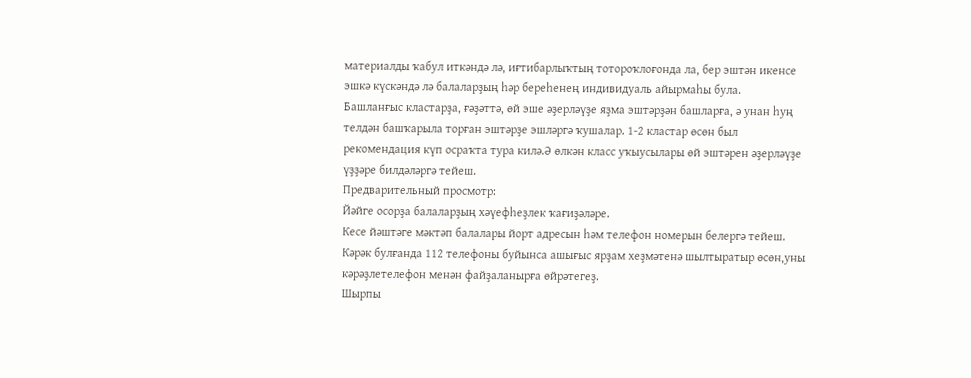материалды ҡабул иткәндә лә, иғтибарлыҡтың тотороҡлоғонда ла, бер эштән икенсе эшкә күскәндә лә балаларҙың һәр береһенең индивидуаль айырмаһы була.
Башланғыс кластарҙа, ғәҙәттә, өй эше әҙерләүҙе яҙма эштәрҙән башларға, ә унан һуң телдән башҡарыла торған эштәрҙе эшләргә ҡушалар. 1-2 кластар өсөн был рекомендация күп осраҡта тура килә.Ә өлкән класс уҡыусылары өй эштәрен әҙерләүҙе үҙҙәре билдәләргә тейеш.
Предварительный просмотр:
Йәйге осорҙа балаларҙың хәүефһеҙлек ҡағиҙәләре.
Кесе йәштәге мәктәп балалары йорт адресын һәм телефон номерын белергә тейеш. Кәрәк булғанда 112 телефоны буйынса ашығыс ярҙам хеҙмәтенә шылтыратыр өсөн,уны кәрәҙлетелефон менән файҙаланырға өйрәтегеҙ.
Шырпы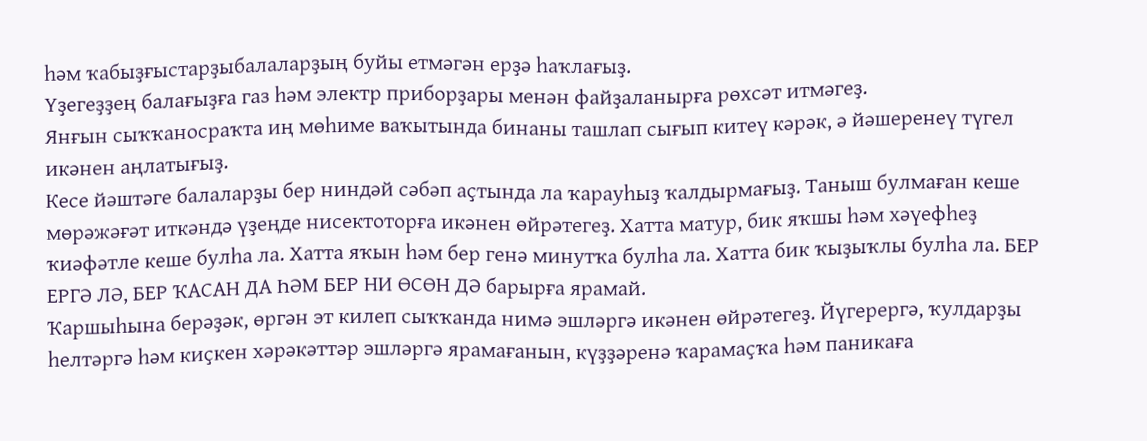һәм ҡабыҙғыстарҙыбалаларҙың буйы етмәгән ерҙә һаҡлағыҙ.
Үҙегеҙҙең балағыҙға газ һәм электр приборҙары менән файҙаланырға рөхсәт итмәгеҙ.
Янғын сыҡҡаносраҡта иң мөһиме ваҡытында бинаны ташлап сығып китеү кәрәк, ә йәшеренеү түгел икәнен аңлатығыҙ.
Кесе йәштәге балаларҙы бер ниндәй сәбәп аҫтында ла ҡарауһыҙ ҡалдырмағыҙ. Таныш булмаған кеше мөрәжәғәт иткәндә үҙеңде нисектоторға икәнен өйрәтегеҙ. Хатта матур, бик яҡшы һәм хәүефһеҙ ҡиәфәтле кеше булһа ла. Хатта яҡын һәм бер генә минутҡа булһа ла. Хатта бик ҡыҙыҡлы булһа ла. БЕР ЕРГӘ ЛӘ, БЕР ҠАСАН ДА ҺӘМ БЕР НИ ӨСӨН ДӘ барырға ярамай.
Ҡаршыһына берәҙәк, өргән эт килеп сыҡҡанда нимә эшләргә икәнен өйрәтегеҙ. Йүгерергә, ҡулдарҙы һелтәргә һәм киҫкен хәрәкәттәр эшләргә ярамағанын, күҙҙәренә ҡарамаҫҡа һәм паникаға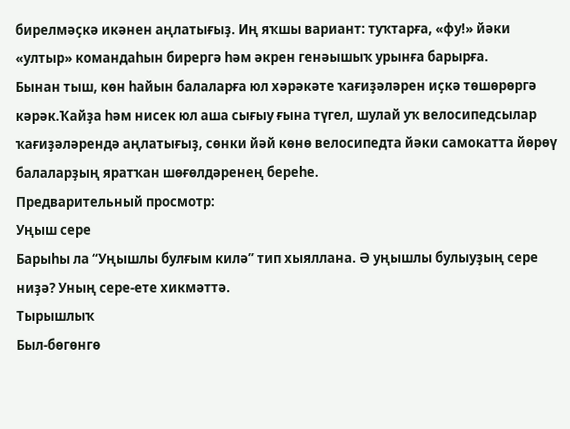бирелмәҫкә икәнен аңлатығыҙ. Иң яҡшы вариант: туҡтарға, «фу!» йәки «ултыр» командаһын бирергә һәм әкрен генәышыҡ урынға барырға.
Бынан тыш, көн һайын балаларға юл хәрәкәте ҡағиҙәләрен иҫкә төшөрөргә кәрәк.Ҡайҙа һәм нисек юл аша сығыу ғына түгел, шулай уҡ велосипедсылар ҡағиҙәләрендә аңлатығыҙ, сөнки йәй көнө велосипедта йәки самокатта йөрөү балаларҙың яратҡан шөғөлдәренең береһе.
Предварительный просмотр:
Уңыш сере
Барыһы ла “Уңышлы булғым килә” тип хыяллана. Ә уңышлы булыуҙың сере ниҙә? Уның сере-ете хикмәттә.
Тырышлыҡ
Был-бөгөнгө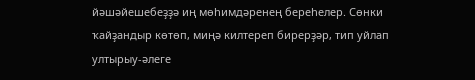йәшәйешебеҙҙә иң мөһимдәренең береһелер. Сөнки ҡайҙандыр көтөп, миңә килтереп бирерҙәр, тип уйлап ултырыу-әлеге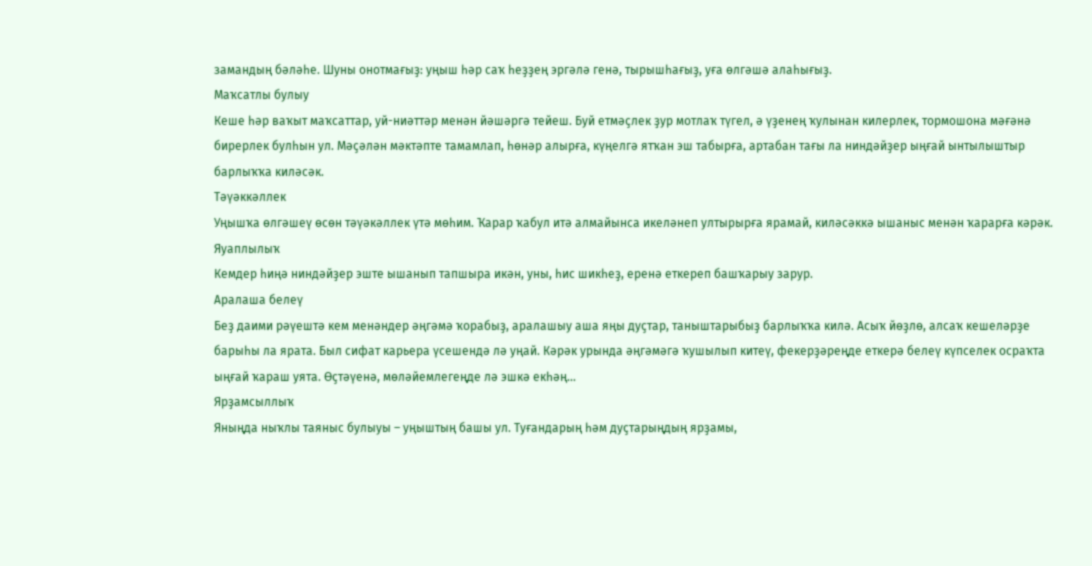замандың бәләһе. Шуны онотмағыҙ: уңыш һәр саҡ һеҙҙең эргәлә генә, тырышһағыҙ, уға өлгәшә алаһығыҙ.
Маҡсатлы булыу
Кеше һәр ваҡыт маҡсаттар, уй-ниәттәр менән йәшәргә тейеш. Буй етмәҫлек ҙур мотлаҡ түгел, ә үҙенең ҡулынан килерлек, тормошона мәғәнә бирерлек булһын ул. Мәҫәлән мәктәпте тамамлап, һөнәр алырға, күңелгә ятҡан эш табырға, артабан тағы ла ниндәйҙер ыңғай ынтылыштыр барлыҡҡа киләсәк.
Тәүәккәллек
Уңышҡа өлгәшеү өсөн тәүәкәллек үтә мөһим. Ҡарар ҡабул итә алмайынса икеләнеп ултырырға ярамай, киләсәккә ышаныс менән ҡарарға кәрәк.
Яуаплылыҡ
Кемдер һиңә ниндәйҙер эште ышанып тапшыра икән, уны, һис шикһеҙ, еренә еткереп башҡарыу зарур.
Аралаша белеү
Беҙ даими рәүештә кем менәндер әңгәмә ҡорабыҙ, аралашыу аша яңы дуҫтар, таныштарыбыҙ барлыҡҡа килә. Асыҡ йөҙлө, алсаҡ кешеләрҙе барыһы ла ярата. Был сифат карьера үсешендә лә уңай. Кәрәк урында әңгәмәгә ҡушылып китеү, фекерҙәреңде еткерә белеү күпселек осраҡта ыңғай ҡараш уята. Өҫтәүенә, мөләйемлегеңде лә эшкә екһәң...
Ярҙамсыллыҡ
Яныңда ныҡлы таяныс булыуы – уңыштың башы ул. Туғандарың һәм дуҫтарыңдың ярҙамы,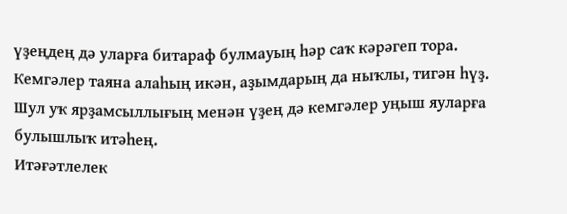үҙеңдең дә уларға битараф булмауың һәр саҡ кәрәгеп тора. Кемгәлер таяна алаһың икән, аҙымдарың да ныҡлы, тигән һүҙ. Шул уҡ ярҙамсыллығың менән үҙең дә кемгәлер уңыш яуларға булышлыҡ итәһең.
Итәғәтлелек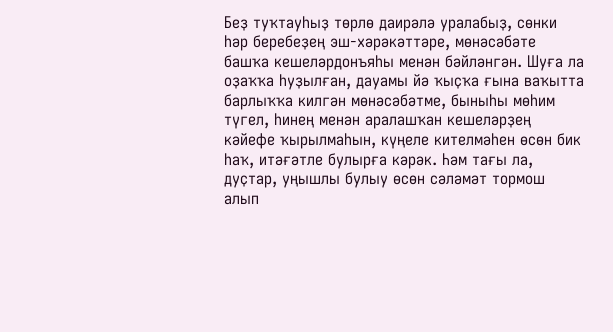Беҙ туҡтауһыҙ төрлө даирәлә уралабыҙ, сөнки һәр беребеҙең эш-хәрәкәттәре, мөнәсәбәте башҡа кешеләрдонъяһы менән бәйләнгән. Шуға ла оҙаҡҡа һуҙылған, дауамы йә ҡыҫҡа ғына ваҡытта барлыҡҡа килгән мөнәсәбәтме, быныһы мөһим түгел, һинең менән аралашҡан кешеләрҙең кәйефе ҡырылмаһын, күңеле кителмәһен өсөн бик һаҡ, итәғәтле булырға кәрәк. Һәм тағы ла, дуҫтар, уңышлы булыу өсөн сәләмәт тормош алып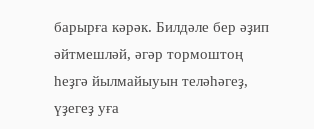барырға кәрәк. Билдәле бер әҙип әйтмешләй, әгәр тормоштоң һеҙгә йылмайыуын теләһәгеҙ, үҙегеҙ уға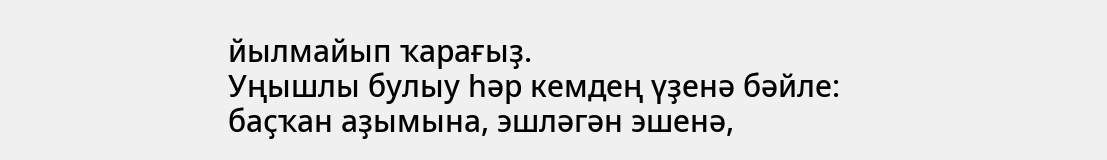йылмайып ҡарағыҙ.
Уңышлы булыу һәр кемдең үҙенә бәйле: баҫҡан аҙымына, эшләгән эшенә,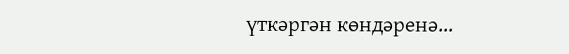үткәргән көндәренә...